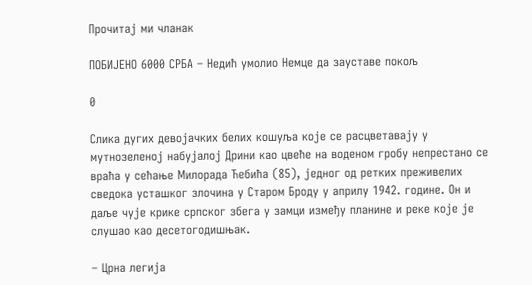Прочитај ми чланак

ПОБИЈЕНО 6000 СРБА – Недић умолио Немце да зауставе покољ

0

Слика дугих девојачких белих кошуља које се расцветавају у мутнозеленој набујалој Дрини као цвеће на воденом гробу непрестано се враћа у сећање Милорада Ћебића (85), једног од ретких преживелих сведока усташког злочина у Старом Броду у априлу 1942. године. Он и даље чује крике српског збега у замци између планине и реке које је слушао као десетогодишњак.

– Црна легија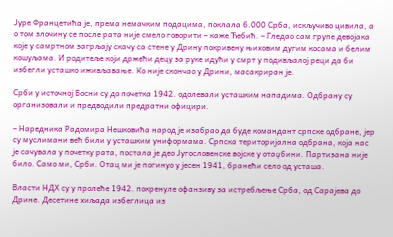Јуре Францетића је, према немачким подацима, поклала 6.000 Срба, искључиво цивила, а о том злочину се после рата није смело говорити – каже Ћебић. – Гледао сам групе девојака које у самртном загрљају скачу са стене у Дрину покривену њиховим дугим косама и белим кошуљама. И родитеље који држећи децу за руке идући у смрт у подивљалој реци да би избегли усташко иживљавање. Ко није скончао у Дрини, масакриран је.

Срби у источној Босни су до почетка 1942. одолевали усташким нападима. Одбрану су организовали и предводили предратни официри.

– Наредника Радомира Нешковића народ је изабрао да буде командант српске одбране, јер су муслимани већ били у усташким униформама. Српска територијална одбрана, која нас је сачувала у почетку рата, постала је део Југословенске војске у отаџбини. Партизана није било. Само ми, Срби. Отац ми је погинуо у јесен 1941, бранећи село од усташа.

Власти НДХ су у пролеће 1942. покренуле офанзиву за истребљење Срба, од Сарајева до Дрине. Десетине хиљада избеглица из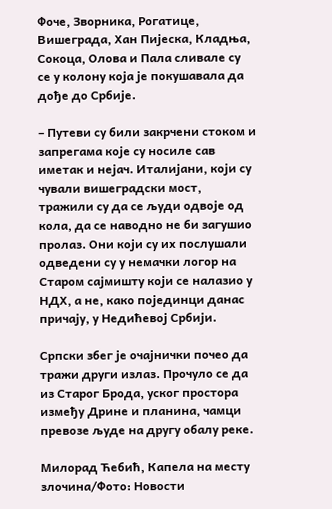Фоче, Зворника, Рогатице, Вишеграда, Хан Пијеска, Кладња, Сокоца, Олова и Пала сливале су се у колону која је покушавала да дође до Србије.

– Путеви су били закрчени стоком и запрегама које су носиле сав иметак и нејач. Италијани, који су чували вишеградски мост, тражили су да се људи одвоје од кола, да се наводно не би загушио пролаз. Они који су их послушали одведени су у немачки логор на Старом сајмишту који се налазио у НДХ, а не, како појединци данас причају, у Недићевој Србији.

Српски збег је очајнички почео да тражи други излаз. Прочуло се да из Старог Брода, уског простора између Дрине и планина, чамци превозе људе на другу обалу реке.

Милорад Ћебић, Капела на месту злочина/Фото: Новости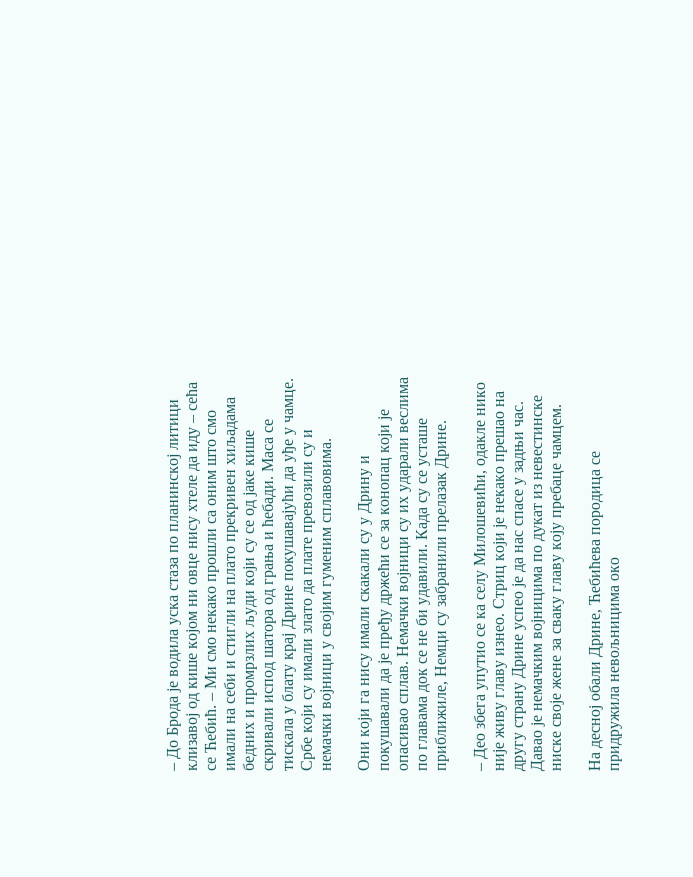– До Брода је водила уска стаза по планинској литици клизавој од кише којом ни овце нису хтеле да иду – сећа се Ћебић. – Ми смо некако прошли са оним што смо имали на себи и стигли на плато прекривен хиљадама бедних и промрзлих људи који су се од јаке кише скривали испод шатора од грања и ћебади. Маса се тискала у блату крај Дрине покушавајући да уђе у чамце. Србе који су имали злато да плате превозили су и немачки војници у својим гуменим сплавовима.

Они који га нису имали скакали су у Дрину и покушавали да је пређу држећи се за конопац који је опасивао сплав. Немачки војници су их ударали веслима по главама док се не би удавили. Када су се усташе приближиле, Немци су забранили прелазак Дрине.

– Део збега упутио се ка селу Милошевићи, одакле нико није живу главу изнео. Стриц који је некако прешао на другу страну Дрине успео је да нас спасе у задњи час. Давао је немачким војницима по дукат из невестинске ниске своје жене за сваку главу коју пребаце чамцем.

На десној обали Дрине, Ћебићева породица се придружила невољницима око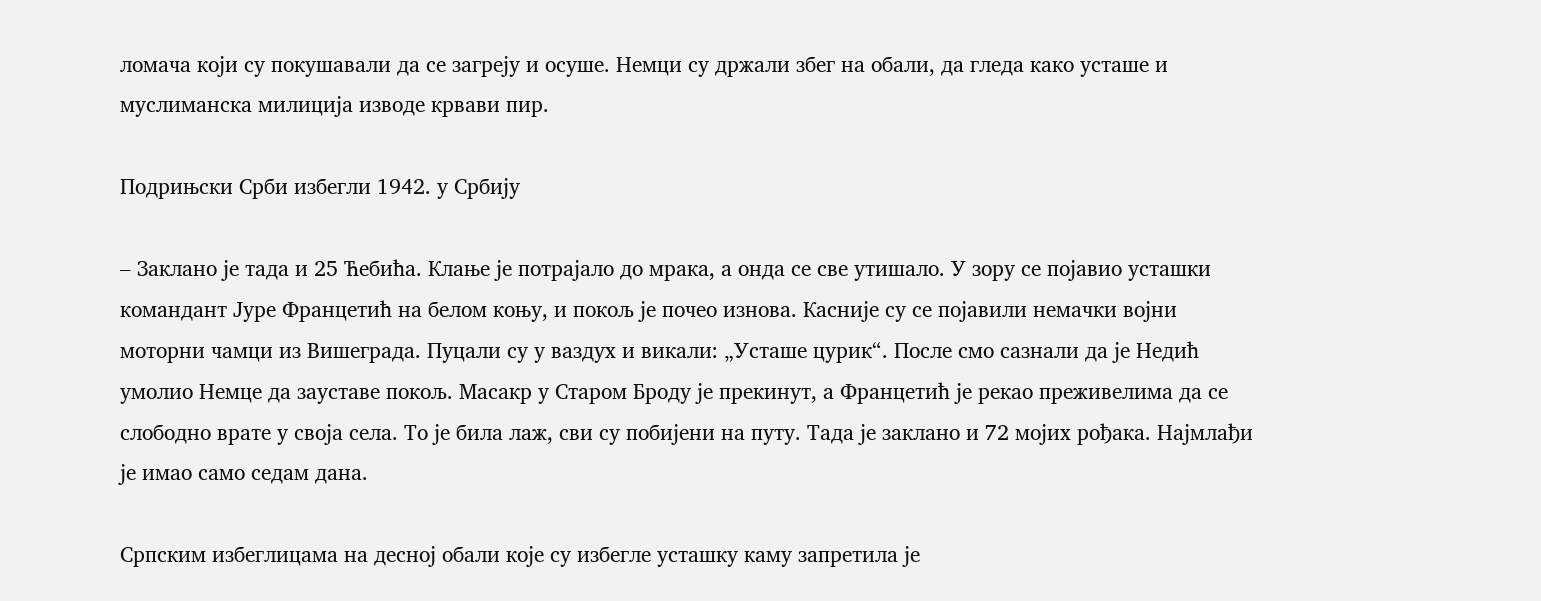ломача који су покушавали да се загреју и осуше. Немци су држали збег на обали, да гледа како усташе и муслиманска милиција изводе крвави пир.

Подрињски Срби избегли 1942. у Србију

– Заклано је тада и 25 Ћебића. Клање је потрајало до мрака, а онда се све утишало. У зору се појавио усташки командант Јуре Францетић на белом коњу, и покољ је почео изнова. Касније су се појавили немачки војни моторни чамци из Вишеграда. Пуцали су у ваздух и викали: „Усташе цурик“. После смо сазнали да је Недић умолио Немце да зауставе покољ. Масакр у Старом Броду је прекинут, а Францетић је рекао преживелима да се слободно врате у своја села. То је била лаж, сви су побијени на путу. Тада је заклано и 72 мојих рођака. Најмлађи је имао само седам дана.

Српским избеглицама на десној обали које су избегле усташку каму запретила је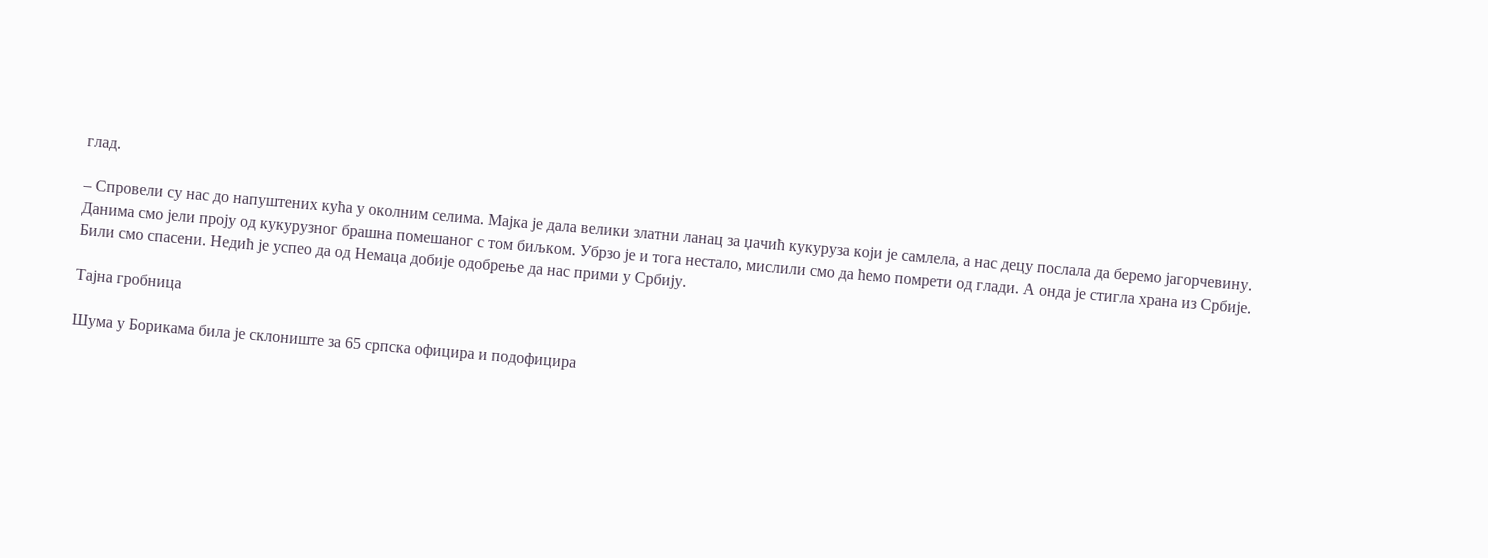глад.

– Спровели су нас до напуштених кућа у околним селима. Мајка је дала велики златни ланац за џачић кукуруза који је самлела, а нас децу послала да беремо јагорчевину. Данима смо јели проју од кукурузног брашна помешаног с том биљком. Убрзо је и тога нестало, мислили смо да ћемо помрети од глади. А онда је стигла храна из Србије. Били смо спасени. Недић је успео да од Немаца добије одобрење да нас прими у Србију.

Тајна гробница

Шума у Борикама била је склониште за 65 српска официра и подофицира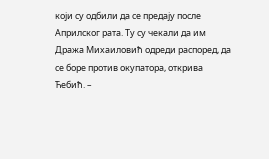који су одбили да се предају после Априлског рата. Ту су чекали да им Дража Михаиловић одреди распоред, да се боре против окупатора, открива Ћебић. –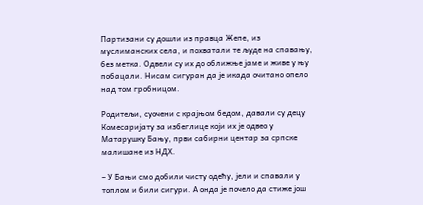Партизани су дошли из правца Жепе, из муслиманских села, и похватали те људе на спавању, без метка. Одвели су их до оближње јаме и живе у њу побацали. Нисам сигуран да је икада очитано опело над том гробницом.

Родитељи, суочени с крајњом бедом, давали су децу Комесаријату за избеглице који их је одвео у Матарушку Бању, први сабирни центар за српске малишане из НДХ.

– У Бањи смо добили чисту одећу, јели и спавали у топлом и били сигури. А онда је почело да стиже још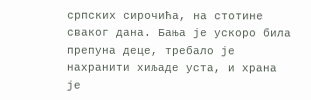српских сирочића, на стотине сваког дана. Бања је ускоро била препуна деце, требало је нахранити хиљаде уста, и храна је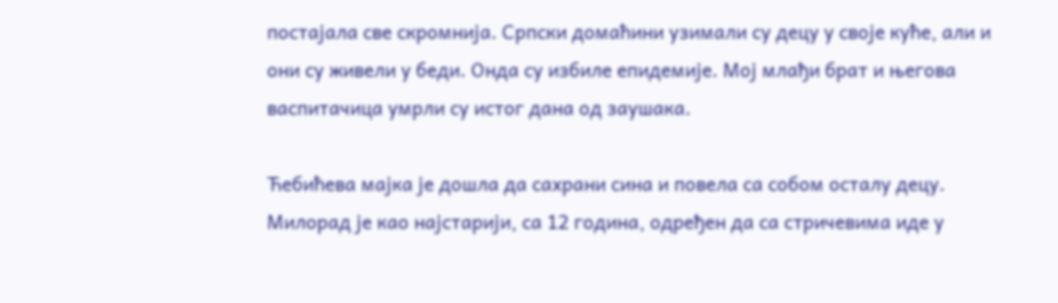постајала све скромнија. Српски домаћини узимали су децу у своје куће, али и они су живели у беди. Онда су избиле епидемије. Мој млађи брат и његова васпитачица умрли су истог дана од заушака.

Ћебићева мајка је дошла да сахрани сина и повела са собом осталу децу. Милорад је као најстарији, са 12 година, одређен да са стричевима иде у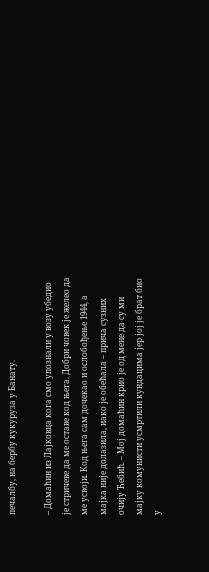печалбу, на бербу кукуруза у Банату.

– Домаћин из Лајковца кога смо упознали у возу убедио је стричеве да ме оставе код њега. Добри човек је желео да ме усвоји. Код њега сам дочекао и ослобођење 1944, а мајка није долазила, иако је обећала – прича сузних очију Ћебић. – Мој домаћин крио је од мене да су ми мајку комунисти усмртили кундацима јер јој је брат био у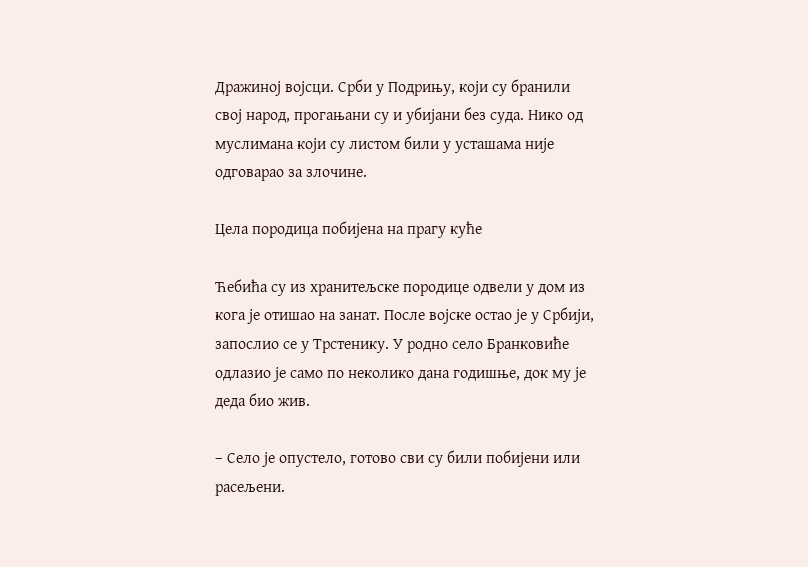Дражиној војсци. Срби у Подрињу, који су бранили свој народ, прогањани су и убијани без суда. Нико од муслимана који су листом били у усташама није одговарао за злочине.

Цела породица побијена на прагу куће

Ћебића су из хранитељске породице одвели у дом из кога је отишао на занат. После војске остао је у Србији, запослио се у Трстенику. У родно село Бранковиће одлазио је само по неколико дана годишње, док му је деда био жив.

– Село је опустело, готово сви су били побијени или расељени.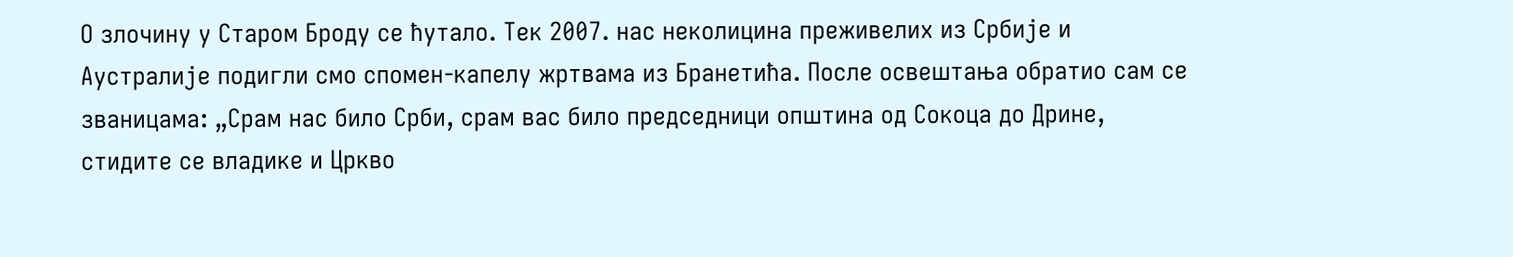О злочину у Старом Броду се ћутало. Тек 2007. нас неколицина преживелих из Србије и Аустралије подигли смо спомен-капелу жртвама из Бранетића. После освештања обратио сам се званицама: „Срам нас било Срби, срам вас било председници општина од Сокоца до Дрине, стидите се владике и Цркво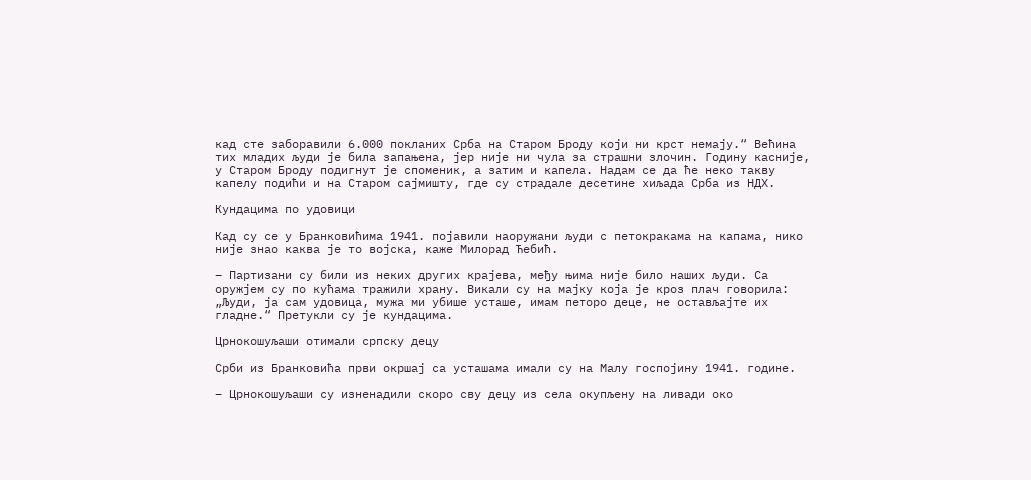кад сте заборавили 6.000 покланих Срба на Старом Броду који ни крст немају.“ Већина тих младих људи је била запањена, јер није ни чула за страшни злочин. Годину касније, у Старом Броду подигнут је споменик, а затим и капела. Надам се да ће неко такву капелу подићи и на Старом сајмишту, где су страдале десетине хиљада Срба из НДХ.

Кундацима по удовици

Кад су се у Бранковићима 1941. појавили наоружани људи с петокракама на капама, нико није знао каква је то војска, каже Милорад Ћебић.

– Партизани су били из неких других крајева, међу њима није било наших људи. Са оружјем су по кућама тражили храну. Викали су на мајку која је кроз плач говорила: „Људи, ја сам удовица, мужа ми убише усташе, имам петоро деце, не остављајте их гладне.“ Претукли су је кундацима.

Црнокошуљаши отимали српску децу

Срби из Бранковића први окршај са усташама имали су на Малу госпојину 1941. године.

– Црнокошуљаши су изненадили скоро сву децу из села окупљену на ливади око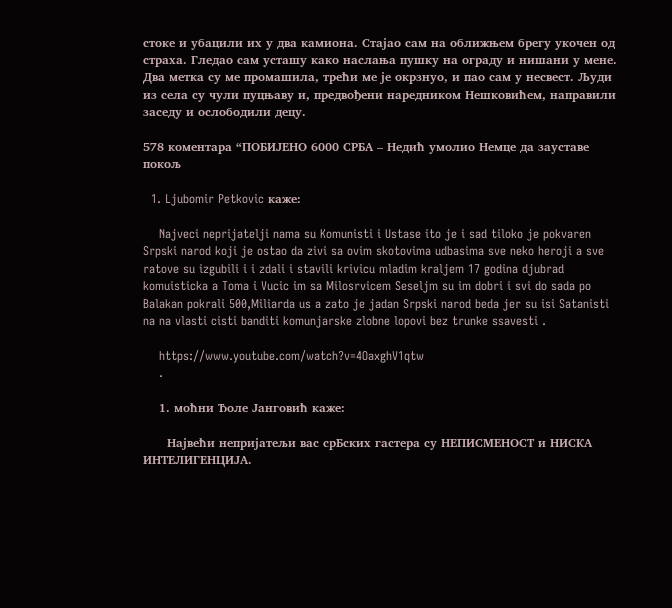стоке и убацили их у два камиона. Стајао сам на оближњем брегу укочен од страха. Гледао сам усташу како наслања пушку на ограду и нишани у мене. Два метка су ме промашила, трећи ме је окрзнуо, и пао сам у несвест. Људи из села су чули пуцњаву и, предвођени наредником Нешковићем, направили заседу и ослободили децу.

578 коментара “ПОБИЈЕНО 6000 СРБА – Недић умолио Немце да зауставе покољ

  1. Ljubomir Petkovic каже:

    Najveci neprijatelji nama su Komunisti i Ustase ito je i sad tiloko je pokvaren Srpski narod koji je ostao da zivi sa ovim skotovima udbasima sve neko heroji a sve ratove su izgubili i i zdali i stavili krivicu mladim kraljem 17 godina djubrad komuisticka a Toma i Vucic im sa Milosrvicem Seseljm su im dobri i svi do sada po Balakan pokrali 500,Miliarda us a zato je jadan Srpski narod beda jer su isi Satanisti na na vlasti cisti banditi komunjarske zlobne lopovi bez trunke ssavesti .

    https://www.youtube.com/watch?v=4OaxghV1qtw
    .

    1. моћни Ђоле Јанговић каже:

      Највећи непријатељи вас срБских гастера су НЕПИСМЕНОСТ и НИСКА ИНТЕЛИГЕНЦИЈА.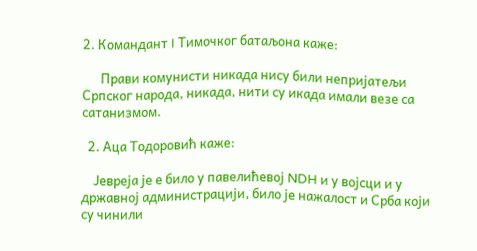2. Командант I Тимочког батаљона каже:

      Прави комунисти никада нису били непријатељи Српског народа, никада, нити су икада имали везе са сатанизмом.

  2. Аца Тодоровић каже:

    Јевреја је е било у павелићевој NDH и у војсци и у државној администрацији, било је нажалост и Срба који су чинили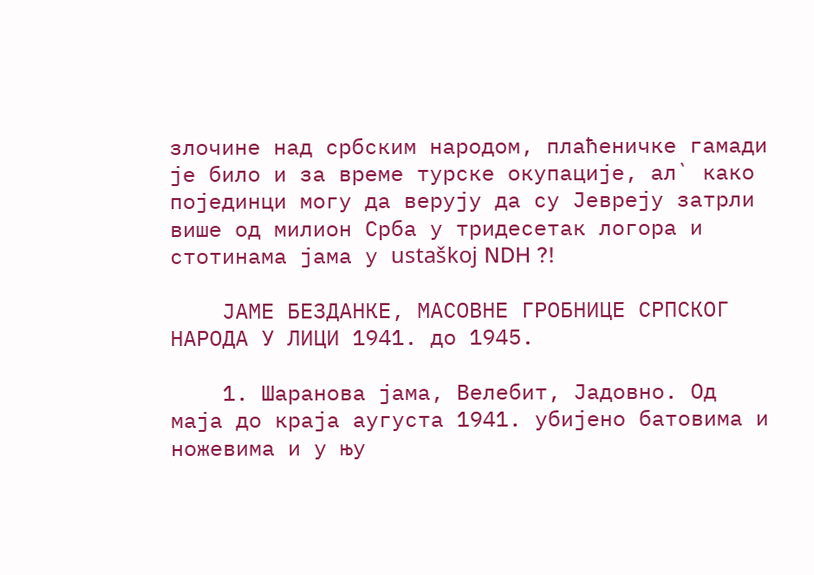злочине над србским народом, плаћеничке гамади је било и за време турске окупације, ал` како појединци могу да верују да су Јевреју затрли више од милион Срба у тридесетак логора и стотинама јама у ustaškoj NDH ?!

    ЈАМЕ БЕЗДАНКЕ, МАСОВНЕ ГРОБНИЦЕ СРПСКОГ НАРОДА У ЛИЦИ 1941. до 1945.

    1. Шаранова јама, Велебит, Јадовно. Од маја до краја аугуста 1941. убијено батовима и ножевима и у њу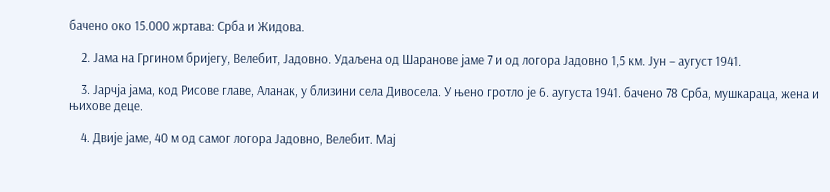бачено око 15.000 жртава: Срба и Жидова.

    2. Јама на Гргином бријегу, Велебит, Јадовно. Удаљена од Шаранове јаме 7 и од логора Јадовно 1,5 км. Јун – аугуст 1941.

    3. Јарчја јама, код Рисове главе, Аланак, у близини села Дивосела. У њено гротло је 6. аугуста 1941. бачено 78 Срба, мушкараца, жена и њихове деце.

    4. Двије јаме, 40 м од самог логора Јадовно, Велебит. Мај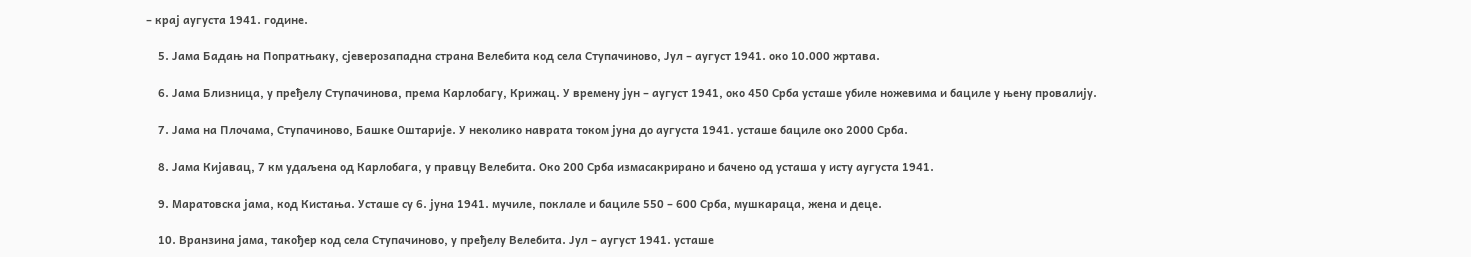– крај аугуста 1941. године.

    5. Јама Бадањ на Попратњаку, сјеверозападна страна Велебита код села Ступачиново, Јул – аугуст 1941. око 10.000 жртава.

    6. Јама Близница, у пређелу Ступачинова, према Карлобагу, Крижац. У времену јун – аугуст 1941, око 450 Срба усташе убиле ножевима и бациле у њену провалију.

    7. Јама на Плочама, Ступачиново, Башке Оштарије. У неколико наврата током јуна до аугуста 1941. усташе бациле око 2000 Срба.

    8. Јама Кијавац, 7 км удаљена од Карлобага, у правцу Велебита. Око 200 Срба измасакрирано и бачено од усташа у исту аугуста 1941.

    9. Маратовска јама, код Кистања. Усташе су 6. јуна 1941. мучиле, поклале и бациле 550 – 600 Срба, мушкараца, жена и деце.

    10. Вранзина јама, такођер код села Ступачиново, у пређелу Велебита. Јул – аугуст 1941. усташе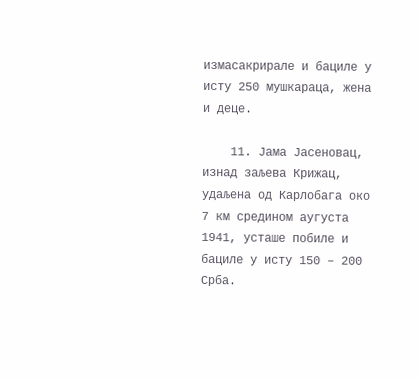измасакрирале и бациле у исту 250 мушкараца, жена и деце.

    11. Јама Јасеновац, изнад заљева Крижац, удаљена од Карлобага око 7 км средином аугуста 1941, усташе побиле и бациле у исту 150 – 200 Срба.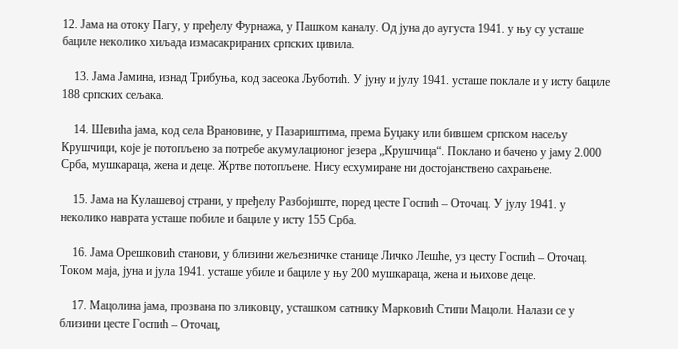12. Јама на отоку Пагу, у пређелу Фурнажа, у Пашком каналу. Од јуна до аугуста 1941. у њу су усташе бациле неколико хиљада измасакрираних српских цивила.

    13. Јама Јамина, изнад Трибуња, код засеока Љуботић. У јуну и јулу 1941. усташе поклале и у исту бациле 188 српских сељака.

    14. Шевића јама, код села Врановине, у Пазариштима, према Буџаку или бившем српском насељу Крушчици, које је потопљено за потребе акумулационог језера „Крушчица“. Поклано и бачено у јаму 2.000 Срба, мушкараца, жена и деце. Жртве потопљене. Нису есхумиране ни достојанствено сахрањене.

    15. Јама на Кулашевој страни, у пређелу Разбојиште, поред цесте Госпић – Оточац. У јулу 1941. у неколико наврата усташе побиле и бациле у исту 155 Срба.

    16. Јама Орешковић станови, у близини жељезничке станице Личко Лешће, уз цесту Госпић – Оточац. Током маја, јуна и јула 1941. усташе убиле и бациле у њу 200 мушкараца, жена и њихове деце.

    17. Мацолина јама, прозвана по зликовцу, усташком сатнику Марковић Стипи Мацоли. Налази се у близини цесте Госпић – Оточац,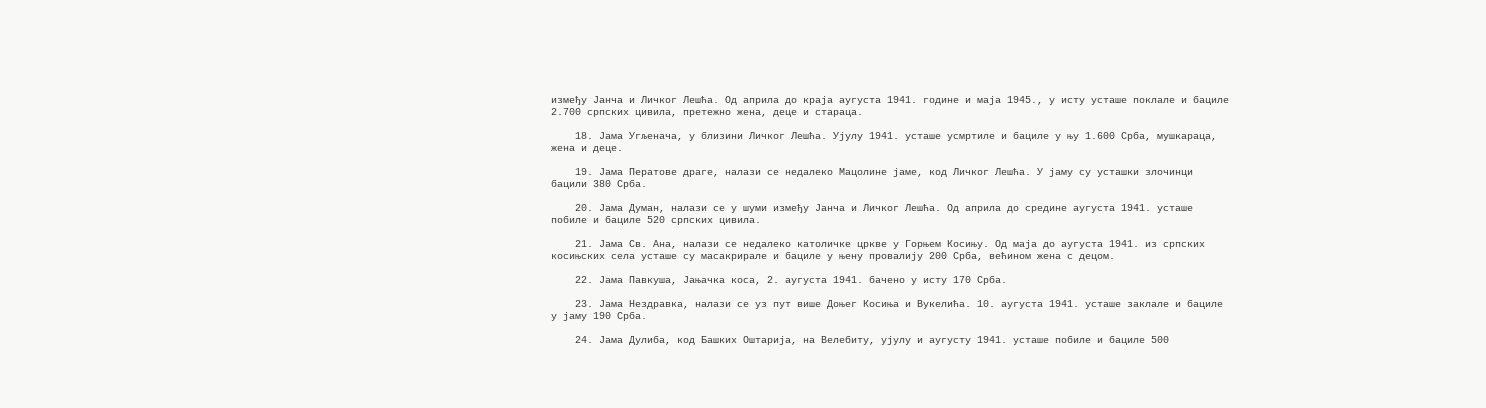између Јанча и Личког Лешћа. Од априла до краја аугуста 1941. године и маја 1945., у исту усташе поклале и бациле 2.700 српских цивила, претежно жена, деце и стараца.

    18. Јама Угљенача, у близини Личког Лешћа. Ујулу 1941. усташе усмртиле и бациле у њу 1.600 Срба, мушкараца, жена и деце.

    19. Јама Ператове драге, налази се недалеко Мацолине јаме, код Личког Лешћа. У јаму су усташки злочинци бацили 380 Срба.

    20. Јама Думан, налази се у шуми између Јанча и Личког Лешћа. Од априла до средине аугуста 1941. усташе побиле и бациле 520 српских цивила.

    21. Јама Св. Ана, налази се недалеко католичке цркве у Горњем Косињу. Од маја до аугуста 1941. из српских косињских села усташе су масакрирале и бациле у њену провалију 200 Срба, већином жена с децом.

    22. Јама Павкуша, Јањачка коса, 2. аугуста 1941. бачено у исту 170 Срба.

    23. Јама Нездравка, налази се уз пут више Доњег Косиња и Вукелића. 10. аугуста 1941. усташе заклале и бациле у јаму 190 Срба.

    24. Јама Дулиба, код Башких Оштарија, на Велебиту, ујулу и аугусту 1941. усташе побиле и бациле 500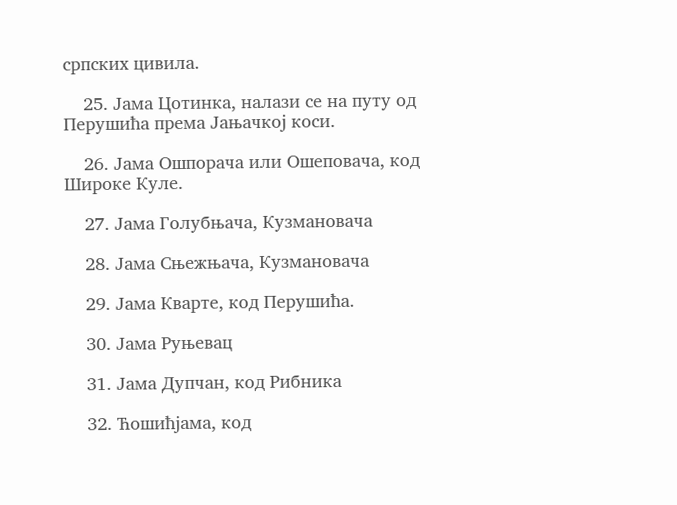српских цивила.

    25. Јама Цотинка, налази се на путу од Перушића према Јањачкој коси.

    26. Јама Ошпорача или Ошеповача, код Широке Куле.

    27. Јама Голубњача, Кузмановача

    28. Јама Сњежњача, Кузмановача

    29. Јама Кварте, код Перушића.

    30. Јама Руњевац

    31. Јама Дупчан, код Рибника

    32. Ћошићјама, код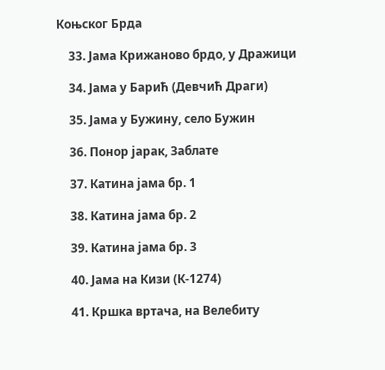Коњског Брда

    33. Јама Крижаново брдо, у Дражици

    34. Јама у Барић (Девчић Драги)

    35. Јама у Бужину, село Бужин

    36. Понор јарак, Заблате

    37. Катина јама бр. 1

    38. Катина јама бр. 2

    39. Катина јама бр. 3

    40. Јама на Кизи (К-1274)

    41. Кршка вртача, на Велебиту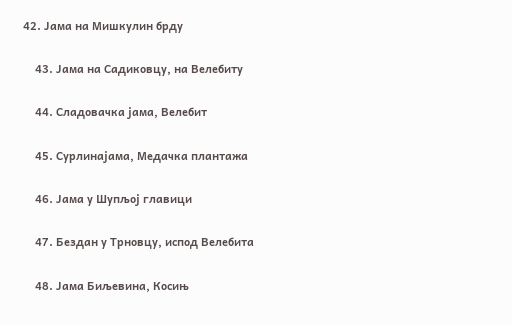42. Јама на Мишкулин брду

    43. Јама на Садиковцу, на Велебиту

    44. Сладовачка јама, Велебит

    45. Сурлинајама, Медачка плантажа

    46. Јама у Шупљој главици

    47. Бездан у Трновцу, испод Велебита

    48. Јама Биљевина, Косињ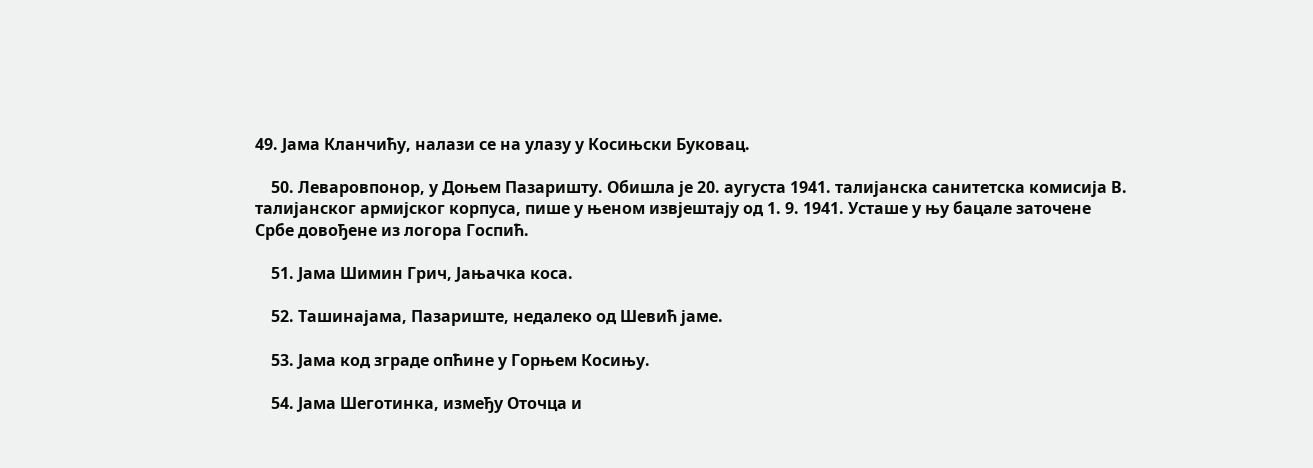49. Јама Кланчићу, налази се на улазу у Косињски Буковац.

    50. Леваровпонор, у Доњем Пазаришту. Обишла је 20. аугуста 1941. талијанска санитетска комисија В. талијанског армијског корпуса, пише у њеном извјештају од 1. 9. 1941. Усташе у њу бацале заточене Србе довођене из логора Госпић.

    51. Јама Шимин Грич, Јањачка коса.

    52. Ташинајама, Пазариште, недалеко од Шевић јаме.

    53. Јама код зграде опћине у Горњем Косињу.

    54. Јама Шеготинка, између Оточца и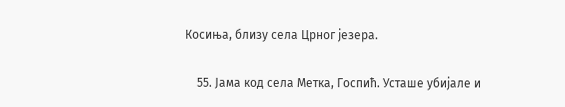Косиња, близу села Црног језера.

    55. Јама код села Метка, Госпић. Усташе убијале и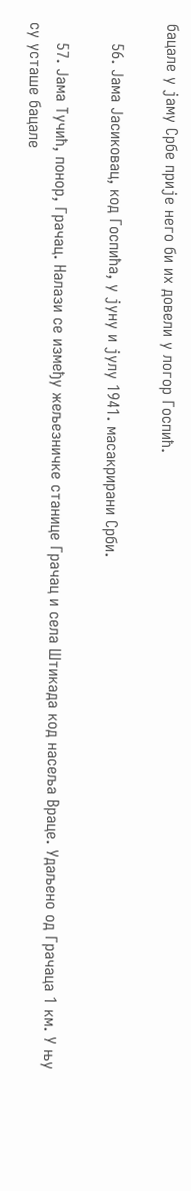бацале у јаму Србе прије него би их довели у логор Госпић.

    56. Јама Јасиковац, код Госпића, у јуну и јулу 1941. масакрирани Срби.

    57. Јама Тучић, понор, Грачац. Налази се између жељезничке станице Грачац и села Штикада код насеља Враце. Удаљено од Грачаца 1 км. У њу су усташе бацале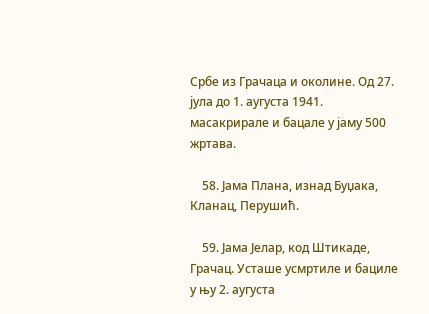Србе из Грачаца и околине. Од 27. јула до 1. аугуста 1941. масакрирале и бацале у јаму 500 жртава.

    58. Јама Плана, изнад Буџака, Кланац, Перушић.

    59. Јама Јелар, код Штикаде, Грачац. Усташе усмртиле и бациле у њу 2. аугуста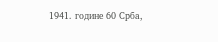1941. године 60 Срба,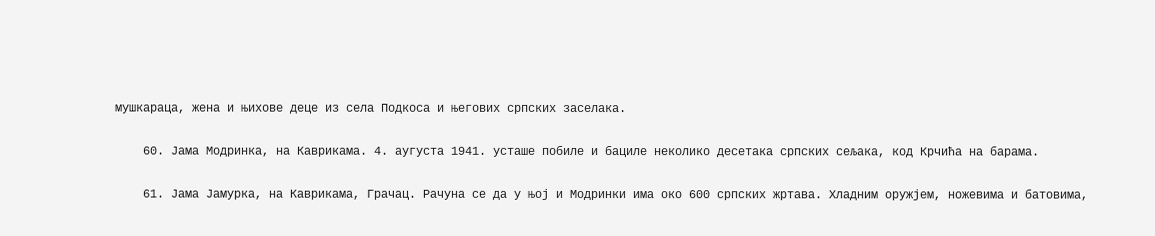мушкараца, жена и њихове деце из села Подкоса и његових српских заселака.

    60. Јама Модринка, на Каврикама. 4. аугуста 1941. усташе побиле и бациле неколико десетака српских сељака, код Крчића на барама.

    61. Јама Јамурка, на Каврикама, Грачац. Рачуна се да у њој и Модринки има око 600 српских жртава. Хладним оружјем, ножевима и батовима,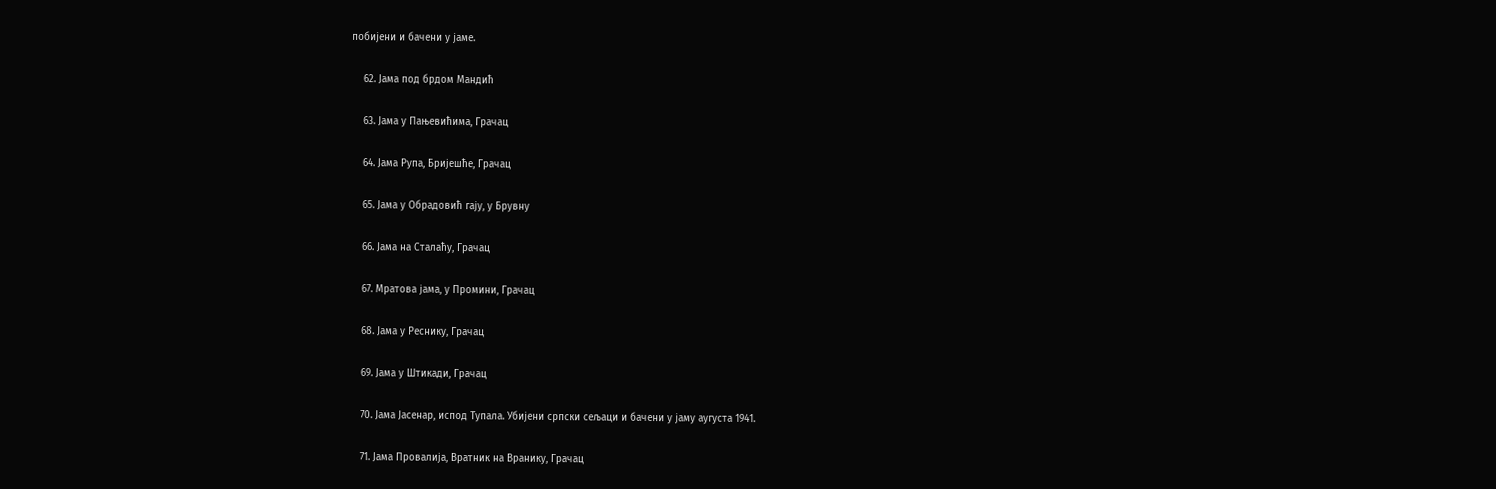побијени и бачени у јаме.

    62. Јама под брдом Мандић

    63. Јама у Пањевићима, Грачац

    64. Јама Рупа, Бријешће, Грачац

    65. Јама у Обрадовић гају, у Брувну

    66. Јама на Сталаћу, Грачац

    67. Мратова јама, у Промини, Грачац

    68. Јама у Реснику, Грачац

    69. Јама у Штикади, Грачац

    70. Јама Јасенар, испод Тупала. Убијени српски сељаци и бачени у јаму аугуста 1941.

    71. Јама Провалија, Вратник на Вранику, Грачац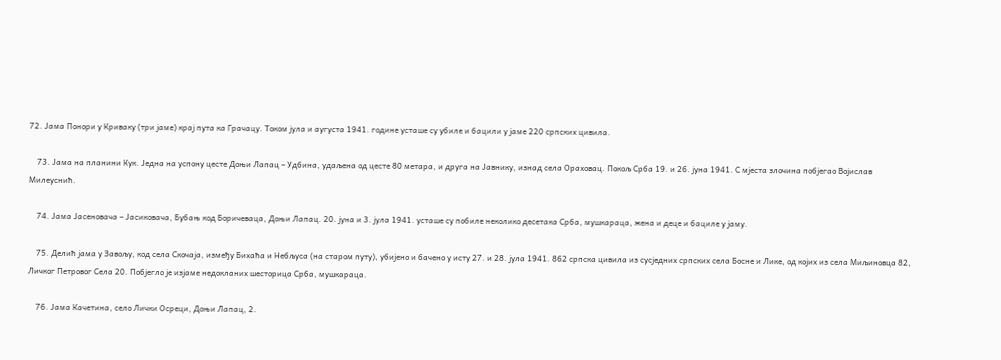72. Јама Понори у Криваку (три јаме) крај пута ка Грачацу. Током јула и аугуста 1941. године усташе су убиле и бацили у јаме 220 српских цивила.

    73. Јама на планини Кук. Једна на успону цесте Доњи Лапац – Удбина, удаљена од цесте 80 метара, и друга на Јавнику, изнад села Ораховац. Покољ Срба 19. и 26. јуна 1941. С мјеста злочина побјегао Војислав Милеуснић.

    74. Јама Јасеновача – Јасиковача, Бубањ код Боричеваца, Доњи Лапац. 20. јуна и 3. јула 1941. усташе су побиле неколико десетака Срба, мушкараца, жена и деце и бациле у јаму.

    75. Делић јама у Завољу, код села Скочаја, између Бихаћа и Небљуса (на старом путу), убијено и бачено у исту 27. и 28. јула 1941. 862 српска цивила из сусједних српских села Босне и Лике, од којих из села Миљиновца 82, Личког Петровог Села 20. Побјегло је изјаме недокланих шесторица Срба, мушкараца.

    76. Јама Качетина, село Лички Осреци, Доњи Лапац, 2.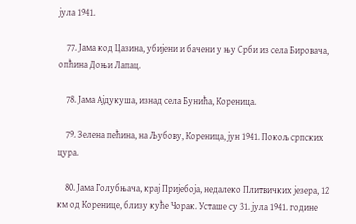јула 1941.

    77. Јама код Цазина, убијени и бачени у њу Срби из села Бировача, опћина Доњи Лапац.

    78. Јама Ајдукуша, изнад села Бунића, Кореница.

    79. Зелена пећина, на Љубову, Кореница, јун 1941. Покољ српских цура.

    80. Јама Голубњача, крај Пријебоја, недалеко Плитвичких језера, 12 км од Коренице, близу куће Чорак. Усташе су 31. јула 1941. године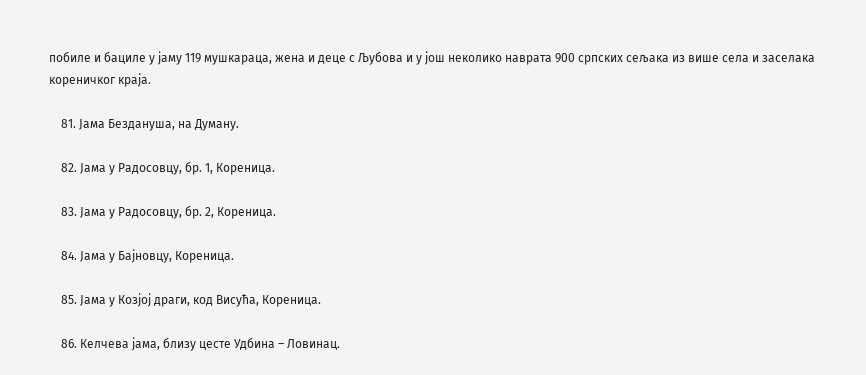побиле и бациле у јаму 119 мушкараца, жена и деце с Љубова и у још неколико наврата 900 српских сељака из више села и заселака кореничког краја.

    81. Јама Бездануша, на Думану.

    82. Јама у Радосовцу, бр. 1, Кореница.

    83. Јама у Радосовцу, бр. 2, Кореница.

    84. Јама у Бајновцу, Кореница.

    85. Јама у Козјој драги, код Висућа, Кореница.

    86. Келчева јама, близу цесте Удбина – Ловинац.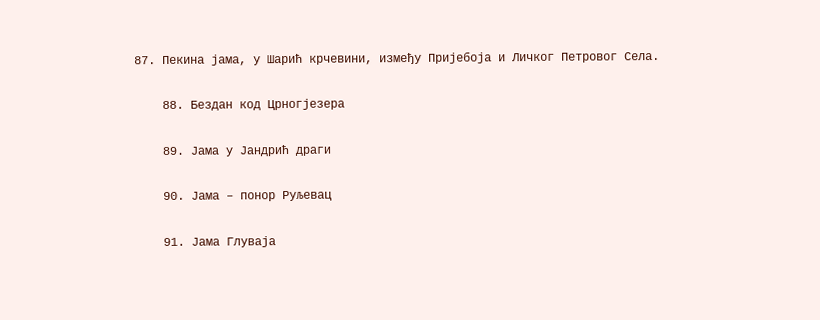87. Пекина јама, у Шарић крчевини, између Пријебоја и Личког Петровог Села.

    88. Бездан код Црногјезера

    89. Јама у Јандрић драги

    90. Јама – понор Руљевац

    91. Јама Глуваја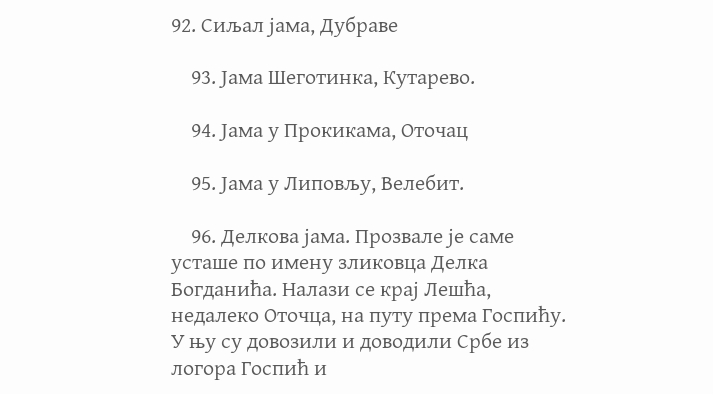92. Сиљал јама, Дубраве

    93. Јама Шеготинка, Кутарево.

    94. Јама у Прокикама, Оточац

    95. Јама у Липовљу, Велебит.

    96. Делкова јама. Прозвале је саме усташе по имену зликовца Делка Богданића. Налази се крај Лешћа, недалеко Оточца, на путу према Госпићу. У њу су довозили и доводили Србе из логора Госпић и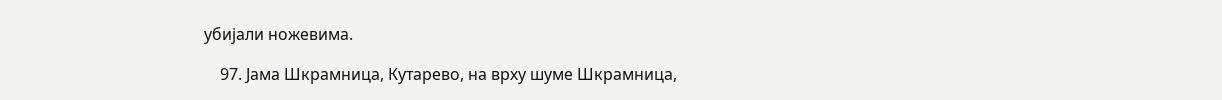убијали ножевима.

    97. Јама Шкрамница, Кутарево, на врху шуме Шкрамница,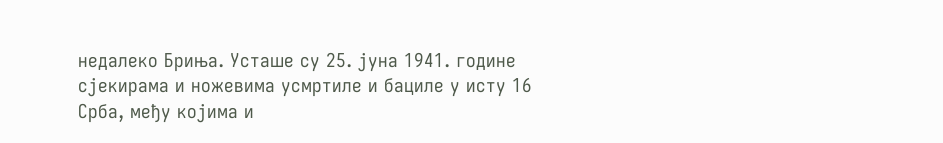недалеко Бриња. Усташе су 25. јуна 1941. године сјекирама и ножевима усмртиле и бациле у исту 16 Срба, међу којима и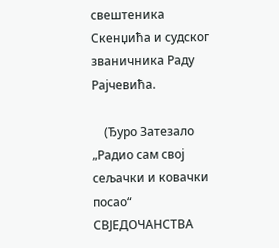свештеника Скенџића и судског званичника Раду Рајчевића.

    (Ђуро Затезало „Радио сам свој сељачки и ковачки посао“ СВЈЕДОЧАНСТВА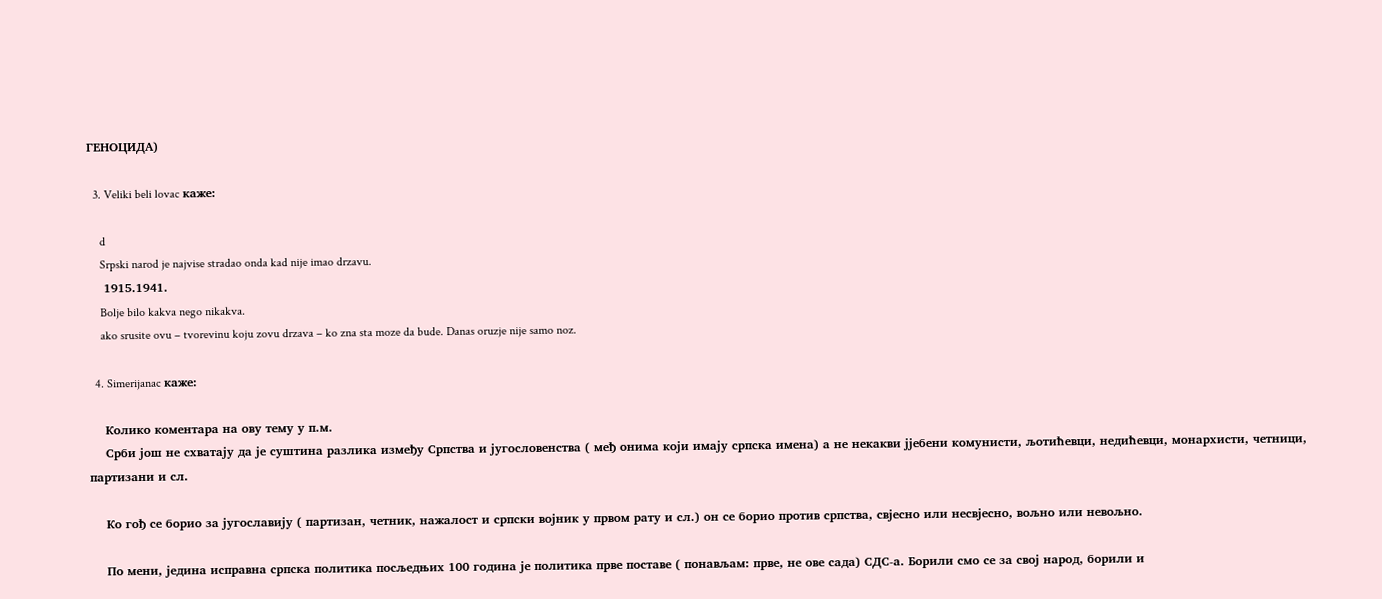ГЕНОЦИДА)

  3. Veliki beli lovac каже:

    d
    Srpski narod je najvise stradao onda kad nije imao drzavu.
    1915.1941.
    Bolje bilo kakva nego nikakva.
    ako srusite ovu – tvorevinu koju zovu drzava – ko zna sta moze da bude. Danas oruzje nije samo noz.

  4. Simerijanac каже:

    Колико коментара на ову тему у п.м.
    Срби још не схватају да је суштина разлика између Српства и југословенства ( међ онима који имају српска имена) а не некакви јјебени комунисти, љотићевци, недићевци, монархисти, четници, партизани и сл.

    Ко гођ се борио за југославију ( партизан, четник, нажалост и српски војник у првом рату и сл.) он се борио против српства, свјесно или несвјесно, вољно или невољно.

    По мени, једина исправна српска политика посљедњих 100 година је политика прве поставе ( понављам: прве, не ове сада) СДС-а. Борили смо се за свој народ, борили и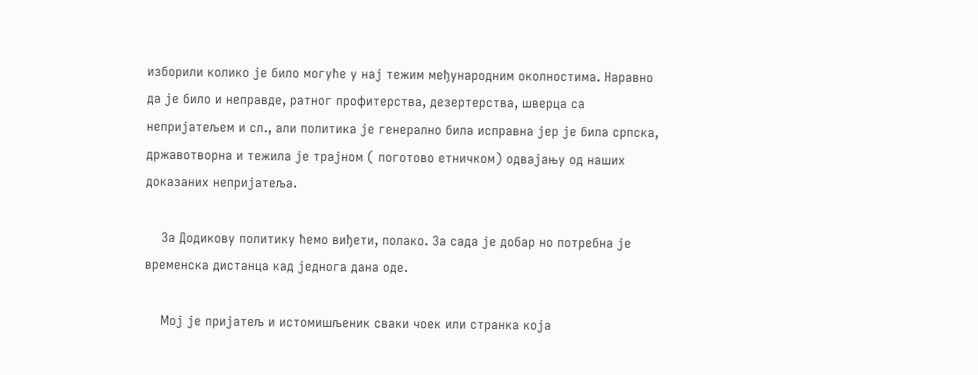изборили колико је било могуће у нај тежим међународним околностима. Наравно да је било и неправде, ратног профитерства, дезертерства, шверца са непријатељем и сл., али политика је генерално била исправна јер је била српска, државотворна и тежила је трајном ( поготово етничком) одвајању од наших доказаних непријатеља.

    За Додикову политику ћемо виђети, полако. За сада је добар но потребна је временска дистанца кад једнога дана оде.

    Мој је пријатељ и истомишљеник сваки чоек или странка која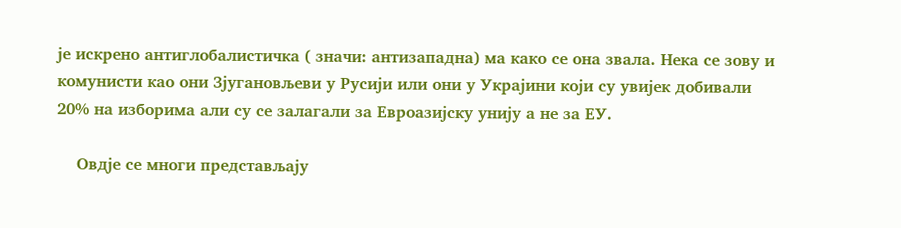је искрено антиглобалистичка ( значи: антизападна) ма како се она звала. Нека се зову и комунисти као они Зјугановљеви у Русији или они у Украјини који су увијек добивали 20% на изборима али су се залагали за Евроазијску унију а не за ЕУ.

    Овдје се многи представљају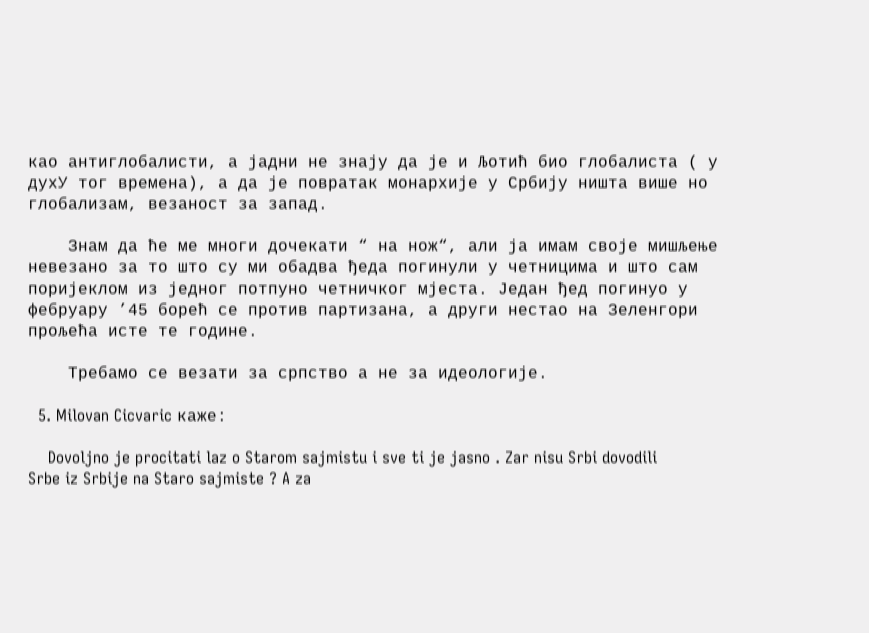као антиглобалисти, а јадни не знају да је и Љотић био глобалиста ( у духУ тог времена), а да је повратак монархије у Србију ништа више но глобализам, везаност за запад.

    Знам да ће ме многи дочекати “ на нож“, али ја имам своје мишљење невезано за то што су ми обадва ђеда погинули у четницима и што сам поријеклом из једног потпуно четничког мјеста. Један ђед погинуо у фебруару ’45 борећ се против партизана, а други нестао на Зеленгори прољећа исте те године.

    Требамо се везати за српство а не за идеологије.

  5. Milovan Cicvaric каже:

    Dovoljno je procitati laz o Starom sajmistu i sve ti je jasno . Zar nisu Srbi dovodili Srbe iz Srbije na Staro sajmiste ? A za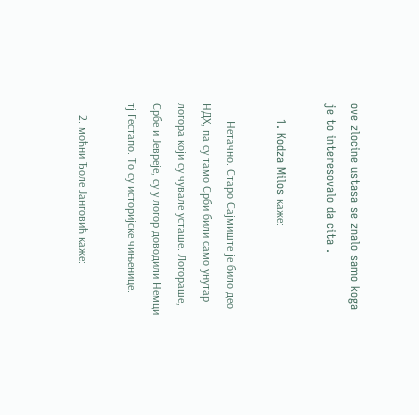ove zlocine ustasa se znalo samo koga je to interesovalo da cita .

    1. Kodza Milos каже:

      Нетачно. Старо Сајмиште је било део НДХ, па су тамо Срби били само унутар логора који су чувале усташе. Логораше, Србе и Јевреје, су у логор доводили Немци тј Гестапо. То су историјске чињенице.

    2. моћни Ђоле Јанговић каже: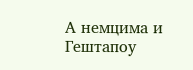А немцима и Гештапоу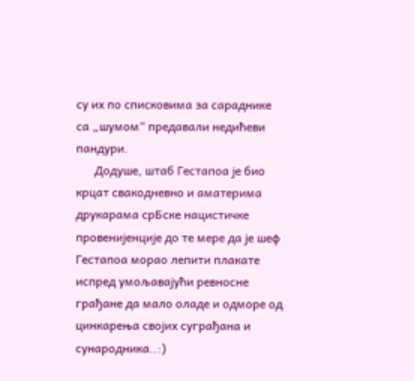су их по списковима за сараднике са „шумом“ предавали недићеви пандури.
      Додуше, штаб Гестапоа је био крцат свакодневно и аматерима друкарама срБске нацистичке провенијенције до те мере да је шеф Гестапоа морао лепити плакате испред умољавајући ревносне грађане да мало оладе и одморе од цинкарења својих суграђана и сународника..:)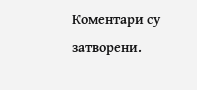Коментари су затворени.